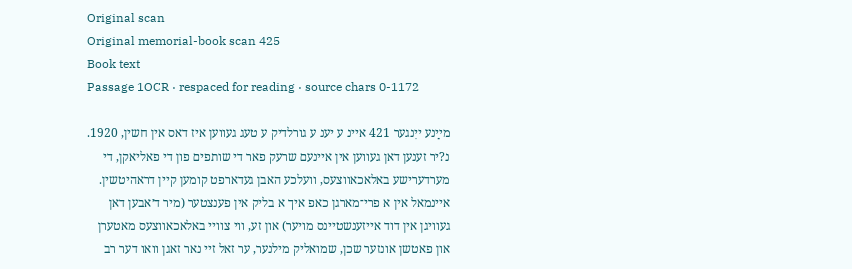Original scan
Original memorial-book scan 425
Book text
Passage 1OCR · respaced for reading · source chars 0-1172

מײַנע ייִנגער 421 איינ ע יענ ע גורלדיק ע טעג געווען איז דאס אין חשין, 1920. נ?יר זענען דאן געווען אין איינעם שרעק פאר די שותפים פון די פאליאקן, די מערדערישע באלאכאװצעס, וועלכע האבן געדארפט קומען קיין דראהיטשין. איינמאל אין א פרי־מארגן כאפ איך א בליק אין פענצטער (מיר ד׳אבען דאן געוויגן אין דוד אייזענשטיינס מויער) און זע, ווי צוויי באלאכאװצעס מאטערן און פאטשן אונזער שכן, שמואליק מילנער, ער זאל זיי נאר זאגן וואו דער רב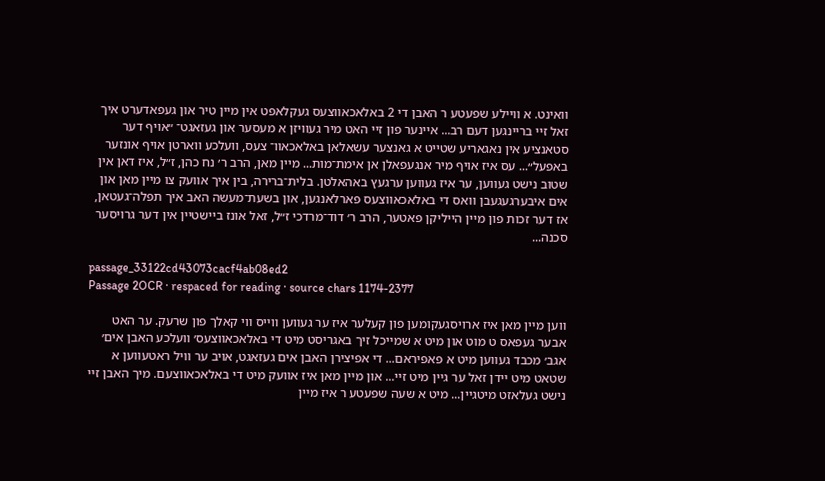וואינט. א וויילע שפעטע ר האבן די 2 באלאכאװצעס געקלאפט אין מיין טיר און געפאדערט איך זאל זיי בריינגען דעם רב... איינער פון זיי האט מיר געוויזן א מעסער און געזאגט־ ״אויף דער סטאנציע אין נאגאריע שטייט א גאנצער עשאלאן באלאכאװ־ צעס, וועלכע ווארטן אויף אונזער באפעל״... עס איז אויף מיר אנגעפאלן אן אימת־מות... מיין מאן, הרב ר׳ נח כהן, ז״ל, איז דאן אין שטוב נישט געווען, ער איז געווען ערגעץ באהאלטן. בלית־ברירה, בין איך אװעק צו מיין מאן און אים איבערגעגעבן וואס די באלאכאװצעס פארלאנגען, און בשעת־מעשה האב איך תפלה־געטאן, אז דער זכות פון מיין הייליקן פאטער, הרב ר׳ דוד־מרדכי ז״ל, זאל אונז ביישטיין אין דער גרויסער סכנה...

passage_33122cd43073cacf4ab08ed2
Passage 2OCR · respaced for reading · source chars 1174-2377

װען מײן מאן איז ארויסגעקומען פון קעלער איז ער געװען װײס װי קאלך פון שרעק. ער האט אבער געפאס ט מוט און מיט א שמײכל זיך באגריסט מיט די באלאכאװצעס׳ װעלכע האבן אים׳ אגב׳ מכבד געװען מיט א פאפיראם... די אפיצירן האבן אים געזאגט, אויב ער װיל ראטעװען א שטאט מיט ײדן זאל ער גײן מיט זײ... און מײן מאן איז אװעק מיט די באלאכאװצעם. מיך האבן זײ נישט געלאזט מיטגײן... מיט א שעה שפעטע ר איז מײן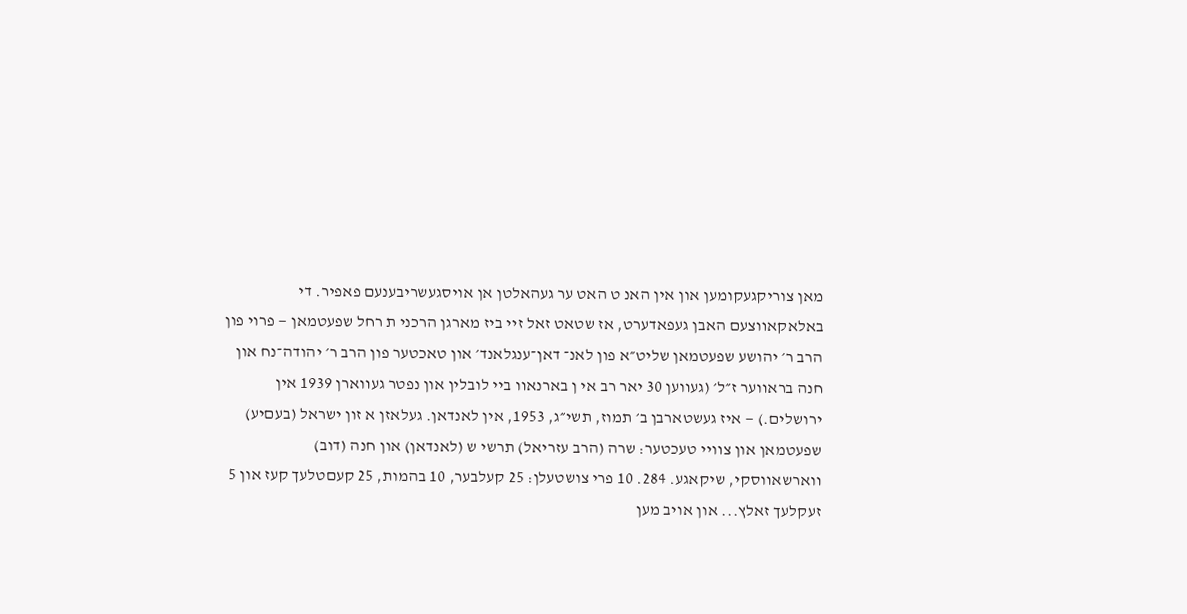מאן צוריקגעקומען און אין האנ ט האט ער געהאלטן אן אויסגעשריבענעם פאפיר. די באלאקאװצעם האבן געפאדערט, אז שטאט זאל זײ ביז מארגן הרכני ת רחל שפעטמאן — פרוי פון הרב ר׳ יהושע שפעטמאן שליט״א פון לאנ־ דאן־ענגלאנד׳ און טאכטער פון הרב ר׳ יהודה־נח און חנה בראװער ז״ל׳ (געװען 30 יאר רב אי ן בארנאװ בײ לובלין און נפטר געװארן 1939 אין ירושלים.) — איז געשטארבן ב׳ תמוז, תשי״ג, 1953, אין לאנדאן. געלאזן א זון ישראל (בעםיע) שפעטמאן און צװײ טעכטער: שרה (הרב עזריאל) תרשי ש (לאנדאן) און חנה (דוב) װארשאװסקי, שיקאגע. 284. 10 פרי צושטעלן: 25 קעלבער, 10 בהמות, 25 קעםטלעך קעז און 5 זעקלעך זאלץ... און אויב מען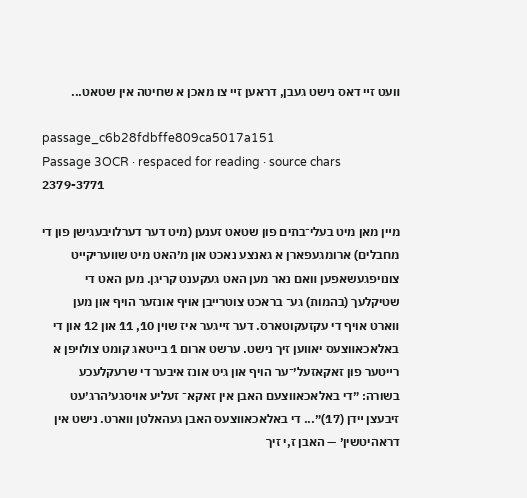װעט זײ דאס נישט געבן, דראען זײ צו מאכן א שחיטה אין שטאט...

passage_c6b28fdbffe809ca5017a151
Passage 3OCR · respaced for reading · source chars 2379-3771

מײן מאן מיט בעלי־בתים פון שטאט זענען (מיט דער דערלויבעגישן פון די מחבלים) ארומגעפארן א גאנצע נאכט און מ׳האט מיט שװעריקײט צונויפגעשאפען װאם נאר מען האט געקענט קריגן. מען האט די שטיקלעך (בהמות) גע־ בראכט צוטרײבן אויף אונזער הויף און מען װארט אויף די עקזעקוטארס. דער זײגער איז שױן 10, 11 און 12 און די באלאכאװצעס יאװען זיך נישט. ערשט ארום 1 בײטאג קומט צולויפן א רײטער פון זאקאזעל׳־ער הויף און גיט אונז איבער די שרעקלעכע בשורה: ״די באלאכאװצעם האבן אין זאקא־ זעליע אויסגע׳הרג׳עט זיבעצן ײדן (17)״... די באלאכאװצעס האבן געהאלטן װארט. נישט אין דראהיטשין׳ — האבן ז,י זיך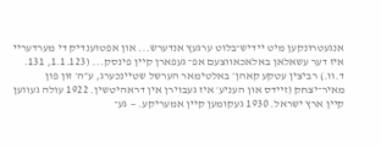אנגעטרונקען מיט ײדיש־בלוט ערגעץ אנדערש... און אפטוענדיק די מערדעריי איז דער עשאלאן באלאכאװצעם אפ־ געפארן קײן פינסק... (1.1.123, 131. ד.װ.) רביצין עטקע קאהן׳ באלטימאר הערשל שטיינכערג, ע״ה׳ זון פון מאיר־יצחק (זײדס און העניע׳ איז געבוירן אין דראהיטשין. 1922 עולה געװען קײן ארץ ישראל. 1930 געקומען קײן אמעריקע. — גע־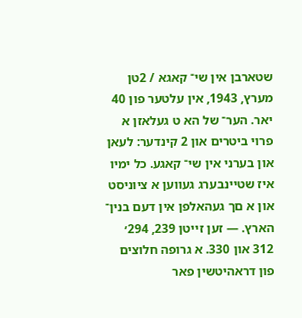שטארבן אין שי־ קאגא / 2טן מערץ, 1943, אין עלטער פון 40 יאר. הער־ של הא ט געלאזן א פרוי ביטרים און 2 קינדער: לעאן און בערני אין שי־ קאגע. כל ימיו איז שטײנבערג געװען א ציוניסט און א םך געהאלפן אין דעם בנין־ הארץ. — זען זײטן 239, 294׳ 312 און 330. א גרופה חלוצים פון דראהיטשין פאר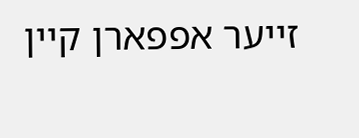זײער אפפארן קײן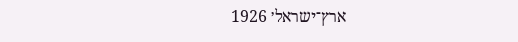ארץ־ישראל׳ 1926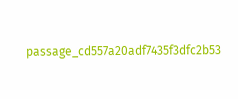passage_cd557a20adf7435f3dfc2b53